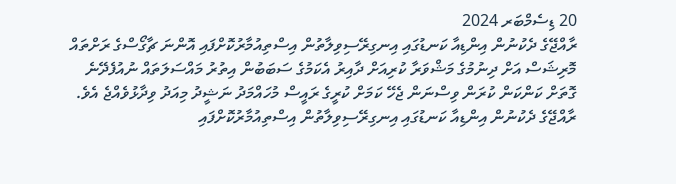20 ޑިސެމްބަރ 2024
ރާއްޖޭގެ ދެކުނުން އިންޑިއާ ކަނޑުގައި އިނގިރޭސިވިލާތުން އިސްތިއުމާރުކޮށްފައި އޮންނަ ޗާގޯސްގެ ރަށްތައް މޮރިޝަސް އަށް ދިނުމުގެ މަޝްވަރާ ކުރިއަށް ދާއިރު އެކަމުގެ ސަބަބުން އިތުރު މައްސަލަތައް ނުއުފެދޭނެ ގޮތަށް ކަންކަން ކުރަން ވިސްނަން ޖެހޭ ކަމަށް ކުރީގެ ރައީސް މުހައްމަދު ނަޝީދު މިއަދު ވިދާޅުވެއްޖެ އެވެ.
ރާއްޖޭގެ ދެކުނުން އިންޑިއާ ކަނޑުގައި އިނގިރޭސިވިލާތުން އިސްތިއުމާރުކޮށްފައި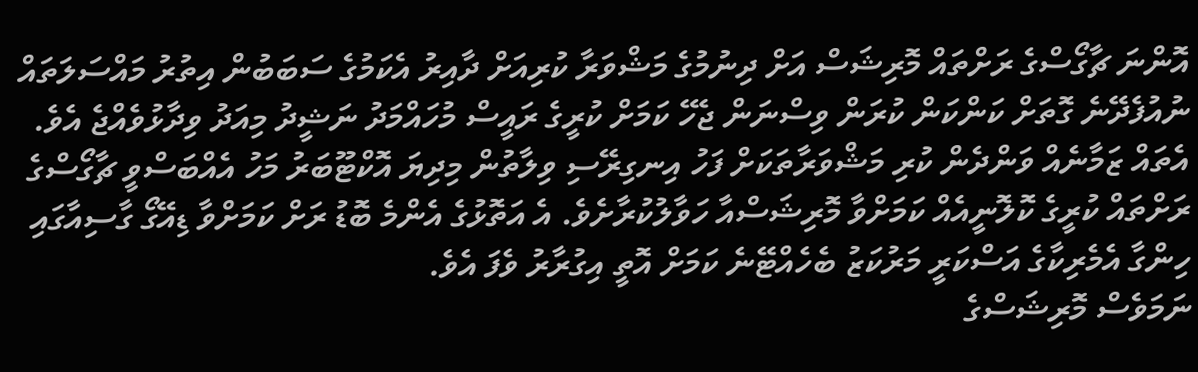އޮންނަ ޗާގޯސްގެ ރަށްތައް މޮރިޝަސް އަށް ދިނުމުގެ މަޝްވަރާ ކުރިއަށް ދާއިރު އެކަމުގެ ސަބަބުން އިތުރު މައްސަލަތައް ނުއުފެދޭނެ ގޮތަށް ކަންކަން ކުރަން ވިސްނަން ޖެހޭ ކަމަށް ކުރީގެ ރައީސް މުހައްމަދު ނަޝީދު މިއަދު ވިދާޅުވެއްޖެ އެވެ.
އެތައް ޒަމާނެއް ވަންދެން ކުރި މަޝްވަރާތަކަށް ފަހު އިނގިރޭސި ވިލާތުން މިދިޔަ އޮކްޓޫބަރު މަހު އެއްބަސްވީ ޗާގޯސްގެ ރަށްތައް ކުރީގެ ކޮލޮނީއެއް ކަމަށްވާ މޮރިޝަސްއާ ހަވާލުކުރާށެވެ. އެ އަތޮޅުގެ އެންމެ ބޮޑު ރަށް ކަމަށްވާ ޑިއޭގޯ ގާސިއާގައި ހިންގާ އެމެރިކާގެ އަސްކަރީ މަރުކަޒު ބެހެއްޓޭނެ ކަމަށް އޮތީ އިގުރާރު ވެފަ އެވެ.
ނަމަވެސް މޮރިޝަސްގެ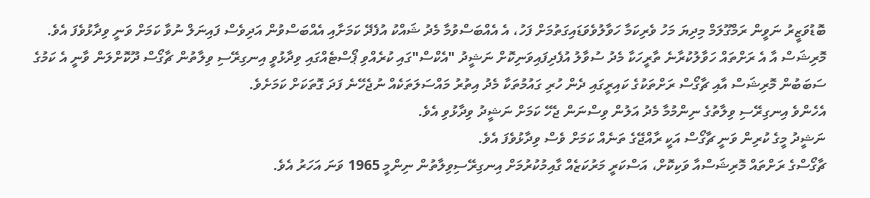ބޮޑުވަޒީރު ނަވީން ރަމްގޫލަމް މިދިޔަ މަހު ވެރިކަމާ ހަވާލުވެވަޑައިގަތުމަށް ފަހު، އެ އެއްބަސްވުމާ މެދު ޝައްކު އުފެދޭ ކަމަށާއި އެއްބަސްވުން އަދިވެސް ފައިނަލް ނުވާ ކަމަށް ވަނީ ވިދާޅުވެފަ އެވެ.
މޮރިޝަސް އާ އެ ރަށްތައް ހަވާލުކުރާނެ ތާރީހަކާ މެދު ސުވާލު އުފެދިފައިވަނިކޮށް ނަޝީދު "އެކްސް"ގައި ކުރެއްވި ޕޯސްޓެއްގައި ވިދާޅުވީ އިނގިރޭސި ވިލާތުން ޗާގޯސް ދޫކޮށްލަން ވާނީ އެ ކަމުގެ ސަބަބުން މޮރިޝަސް އާއި ޗާގޯސް ރަށްތަކުގެ ކައިރީގައި ދެން ހުރި ގައުމުތަކާ މެދު އިތުރު މައްސަލަތަކެއް ނުޖެހޭނެ ފަދަ ގޮތަކަށް ކަމަށެވެ.
އެހެންވެ އިނގިރޭސި ވިލާތުގެ ނިންމުމާ މެދު އަލުން ވިސްނަން ޖެހޭ ކަމަށް ނަޝީދު ވިދާޅުވި އެވެ.
ނަޝީދު މީގެ ކުރިން ވަނީ ޗާގޯސް އަކީ ރާއްޖޭގެ ތަނެއް ކަމަށް ވެސް ވިދާޅުވެފަ އެވެ.
ޗާގޯސްގެ ރަށްތައް މޮރިޝަސްއާ ވަކިކޮށް، އަސްކަރީ މަރުކަޒެއް ގާއިމުކުރުމަށް އިނގިރޭސިވިލާތުން ނިންމީ 1965 ވަނަ އަހަރު އެވެ.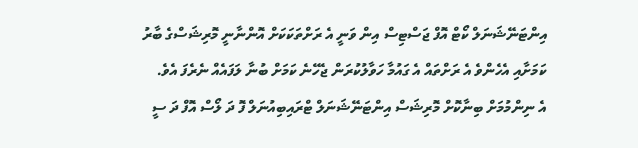އިންޓަނޭޝަނަލް ކޯޓް އޮފް ޖަސްޓިސް އިން ވަނީ އެ ރަށްތަކަކަށް އޮންނާނީ މޮރިޝަސްގެ ބާރު ކަމަށާއި އެހެންވެ އެ ރަށްތައް އެ ގައުމާ ހަވާލުކުރަން ޖެހޭނެ ކަމަށް ބުނާ ލަފައެއް ނެރެފަ އެވެ.
އެ ނިންމުމަށް ބިނާކޮށް މޮރިޝަސް އިންޓަނޭޝަނަލް ޓްރައިބިއުނަލް ފޮ ދަ ލޯސް އޮފް ދަ ސީ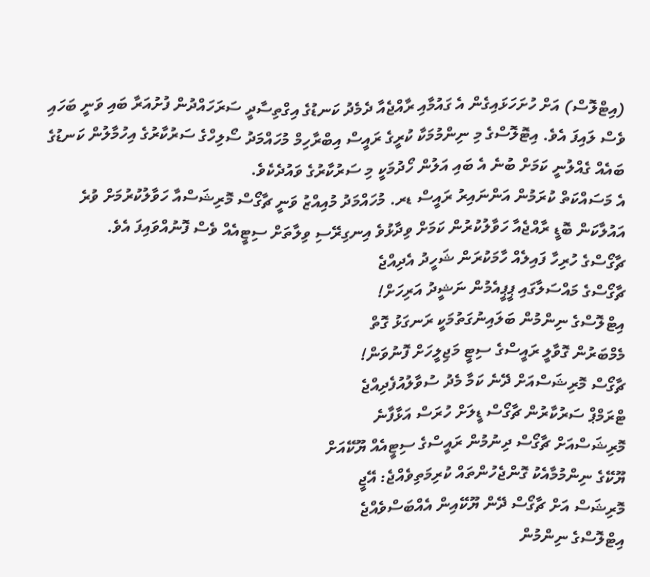(އިޓްލޮސް) އަށް ހުށަހަޅައިގެން އެ ގައުމާއި ރާއްޖެއާ ދެމެދު ކަނޑުގެ އިގްތިސާދީ ސަރަހައްދުން ފުށުއަރާ ބައި ވަނީ ބަހައި ވެސް ލައިފަ އެވެ. އިޓޮލޮސްގެ މި ނިންމުމަކާ ކުރީގެ ރައީސް އިބްރާހިމް މުހައްމަދު ސޯލިހްގެ ސަރުކާރުގެ އިހުމާލުން ކަނޑުގެ ބައެއް ގެއްލުނީ ކަމަށް ބުނެ އެ ބައި އަލުން ހޯދުމަކީ މި ސަރުކާރުގެ ވައުދެކެވެ.
އެ މަސައްކަތް ކުރަމުން އަންނައިރު ރައީސް ޑރ. މުހައްމަދު މުއިއްޒު ވަނީ ޗާގޯސް މޮރިޝަސްއާ ހަވާލުކުރުމަށް ވުރެ އައުލާކަން ބޮޑީ ރާއްޖެއާ ހަވާލުކުރުން ކަމަށް ވިދާޅުވެ އިނގިރޭސި ވިލާތަށް ސިޓީއެއް ވެސް ފޮނުއްވައިފަ އެވެ.
ޗާގޯސްގެ ހުރިހާ ފައިލެއް ހާމަކުރަން ޝަހީދު އެދިއްޖެ
ޗާގޯސްގެ މައްސަލާގައި ޕީޕީއެމުން ނަޝީދު އަރިހަށް!
އިޓްލޮސްގެ ނިންމުން ބަލައިނުގަތުމަކީ ރަނގަޅު ގޮތް
މެމްބަރުން ގޮވާލީ ރައީސްގެ ސިޓީ މަޖިލީހަށް ފޮނުވަން!
ޗާގޯސް މޮރިޝަސްއަށް ދޭނެ ކަމާ މެދު ސުވާލުއުފެދިއްޖެ
ޓްރަމްޕް ސަރުކާރުން ޗާގޯސް ޑީލަށް ހުރަސް އަޅާފާނެ
މޮރިޝަސްއަށް ޗާގޯސް ދިނުމުން ރައީސްގެ ސިޓީއެއް ޔޫކޭއަށް
ޔޫކޭގެ ނިންމުމާއެކު ގޮންޖެހުންތައް ކުރިމަތިވެއްޖެ: އޭޖީ
މޮރިޝަސް އަށް ޗާގޯސް ދޭން ޔޫކޭއިން އެއްބަސްވެއްޖެ
އިޓްލޮސްގެ ނިންމުން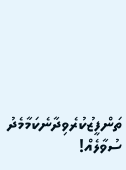ތަންފީޒުކުރެވިދާނެކަމާމެދު ސުވާލެއް!